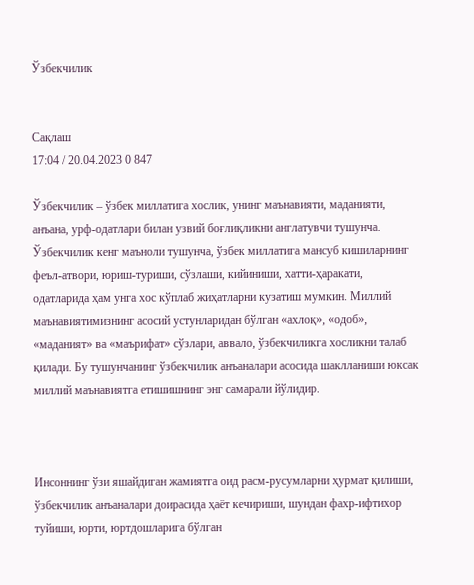Ўзбекчилик


Сақлаш
17:04 / 20.04.2023 0 847

Ўзбекчилик – ўзбек миллатига хослик, унинг маънавияти, маданияти, анъана, урф-одатлари билан узвий боғлиқликни англатувчи тушунча. Ўзбекчилик кенг маъноли тушунча, ўзбек миллатига мансуб кишиларнинг феъл-атвори, юриш-туриши, сўзлаши, кийиниши, хатти-ҳаракати, одатларида ҳам унга хос кўплаб жиҳатларни кузатиш мумкин. Миллий маънавиятимизнинг асосий устунларидан бўлган «ахлоқ», «одоб», «маданият» ва «маърифат» сўзлари, аввало, ўзбекчиликга хосликни талаб қилади. Бу тушунчанинг ўзбекчилик анъаналари асосида шаклланиши юксак миллий маънавиятга етишишнинг энг самарали йўлидир.



Инсоннинг ўзи яшайдиган жамиятга оид расм-русумларни ҳурмат қилиши, ўзбекчилик анъаналари доирасида ҳаёт кечириши, шундан фахр-ифтихор туйиши, юрти, юртдошларига бўлган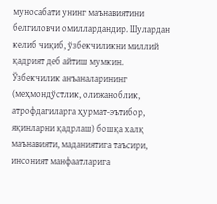муносабати унинг маънавиятини белгиловчи омиллардандир. Шулардан келиб чиқиб, ўзбекчиликни миллий қадрият деб айтиш мумкин. Ўзбекчилик анъаналарининг (меҳмондўстлик, олижаноблик, атрофдагиларга ҳурмат-эътибор, яқинларни қадрлаш) бошқа халқ маънавияти, маданиятига таъсири, инсоният манфаатларига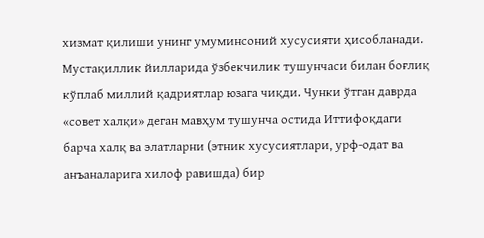хизмат қилиши унинг умуминсоний хусусияти ҳисобланади. Мустақиллик йилларида ўзбекчилик тушунчаси билан боғлиқ кўплаб миллий қадриятлар юзага чиқди. Чунки ўтган даврда «совет халқи» деган мавҳум тушунча остида Иттифоқдаги барча халқ ва элатларни (этник хусусиятлари, урф-одат ва анъаналарига хилоф равишда) бир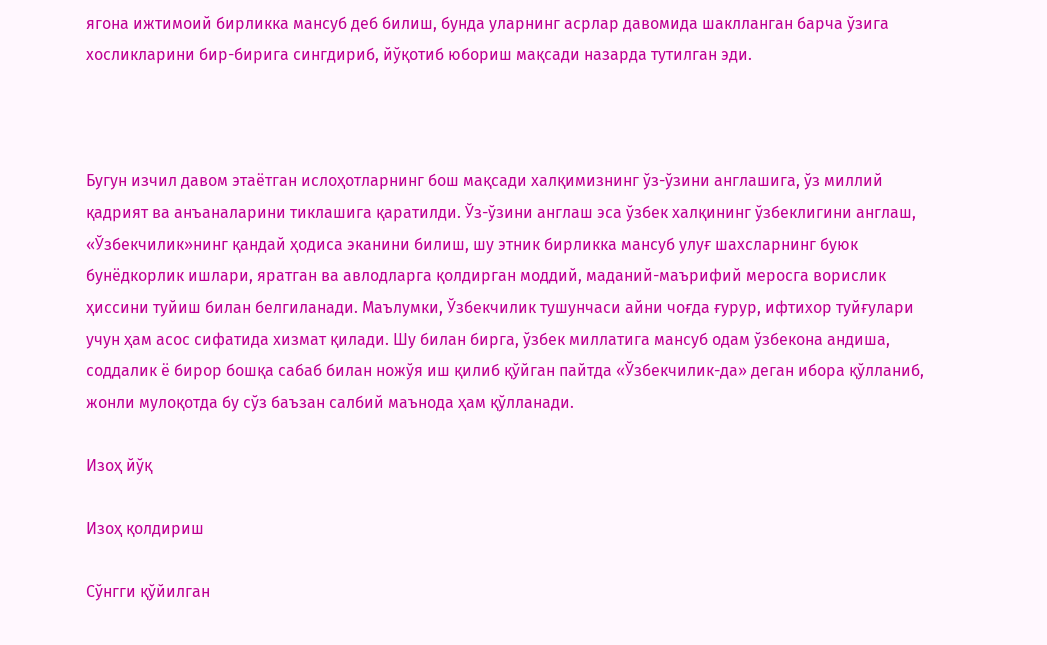ягона ижтимоий бирликка мансуб деб билиш, бунда уларнинг асрлар давомида шаклланган барча ўзига хосликларини бир-бирига сингдириб, йўқотиб юбориш мақсади назарда тутилган эди.



Бугун изчил давом этаётган ислоҳотларнинг бош мақсади халқимизнинг ўз-ўзини англашига, ўз миллий қадрият ва анъаналарини тиклашига қаратилди. Ўз-ўзини англаш эса ўзбек халқининг ўзбеклигини англаш, «Ўзбекчилик»нинг қандай ҳодиса эканини билиш, шу этник бирликка мансуб улуғ шахсларнинг буюк бунёдкорлик ишлари, яратган ва авлодларга қолдирган моддий, маданий-маърифий меросга ворислик ҳиссини туйиш билан белгиланади. Маълумки, Ўзбекчилик тушунчаси айни чоғда ғурур, ифтихор туйғулари учун ҳам асос сифатида хизмат қилади. Шу билан бирга, ўзбек миллатига мансуб одам ўзбекона андиша, соддалик ё бирор бошқа сабаб билан ножўя иш қилиб қўйган пайтда «Ўзбекчилик-да» деган ибора қўлланиб, жонли мулоқотда бу сўз баъзан салбий маънода ҳам қўлланади.

Изоҳ йўқ

Изоҳ қолдириш

Сўнгги қўйилган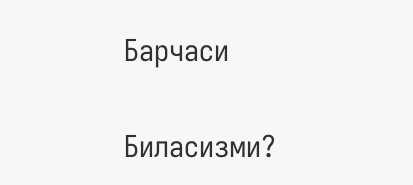Барчаси

Биласизми?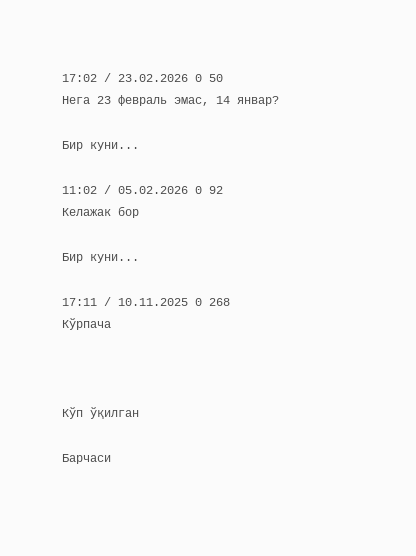17:02 / 23.02.2026 0 50
Нега 23 февраль эмас, 14 январ?

Бир куни...

11:02 / 05.02.2026 0 92
Келажак бор

Бир куни...

17:11 / 10.11.2025 0 268
Кўрпача



Кўп ўқилган

Барчаси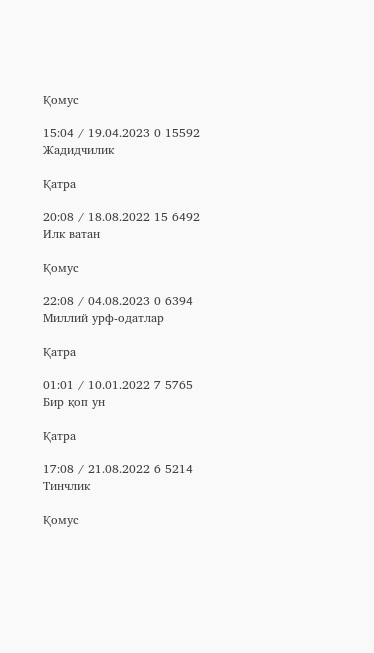Қомус

15:04 / 19.04.2023 0 15592
Жадидчилик

Қатра

20:08 / 18.08.2022 15 6492
Илк ватан

Қомус

22:08 / 04.08.2023 0 6394
Миллий урф-одатлар

Қатра

01:01 / 10.01.2022 7 5765
Бир қоп ун

Қатра

17:08 / 21.08.2022 6 5214
Тинчлик

Қомус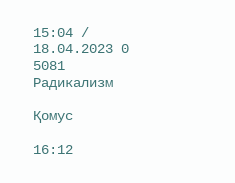15:04 / 18.04.2023 0 5081
Радикализм

Қомус

16:12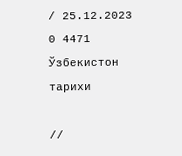/ 25.12.2023 0 4471
Ўзбекистон тарихи

//